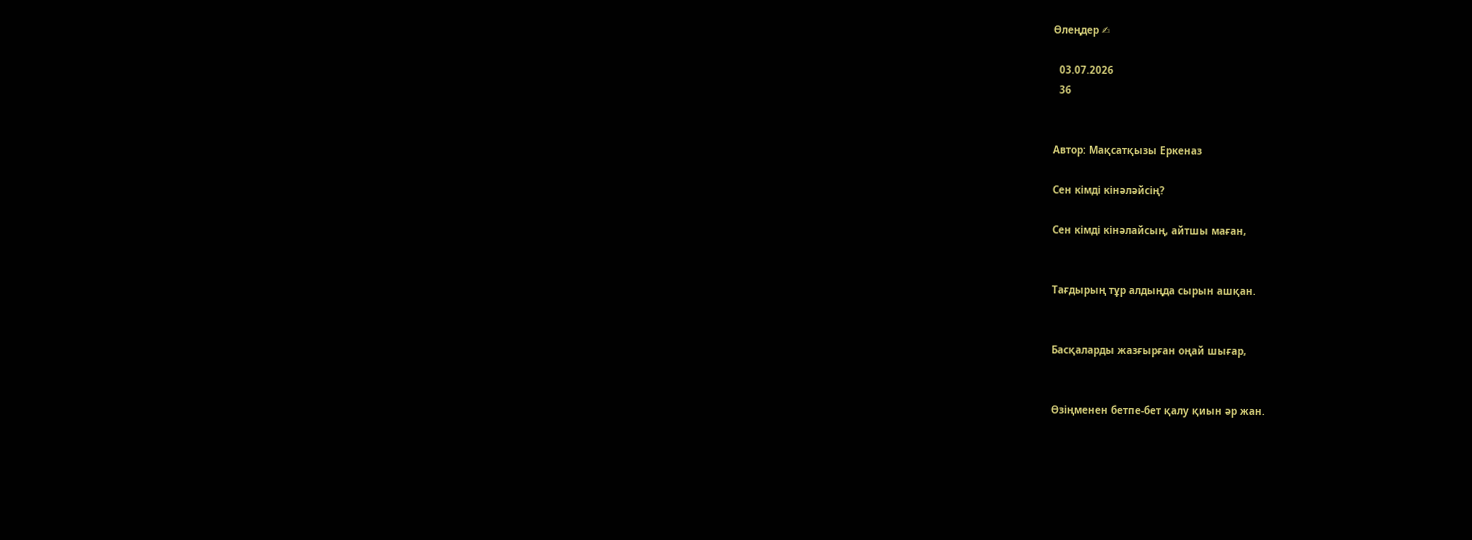Өлеңдер ✍

  03.07.2026
  36


Автор: Мақсатқызы Еркеназ

Сен кімді кінәләйсің?

Сен кімді кінәлайсың, айтшы маған,


Тағдырың тұр алдыңда сырын ашқан.


Басқаларды жазғырған оңай шығар,


Өзіңменен бетпе-бет қалу қиын әр жан.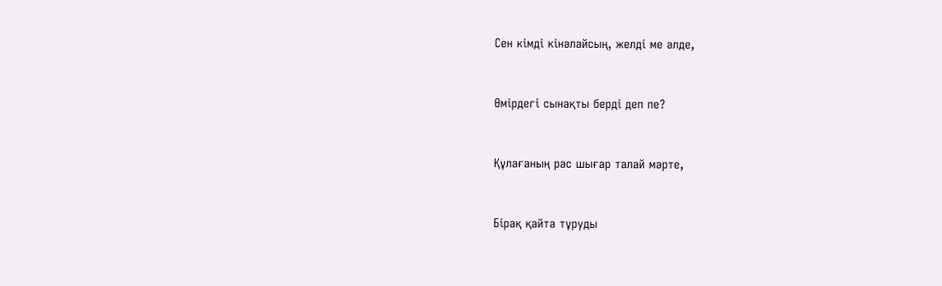Сен кімді кінәлайсың, желді ме әлде,


Өмірдегі сынақты берді деп пе?


Құлағаның рас шығар талай мәрте,


Бірақ қайта тұруды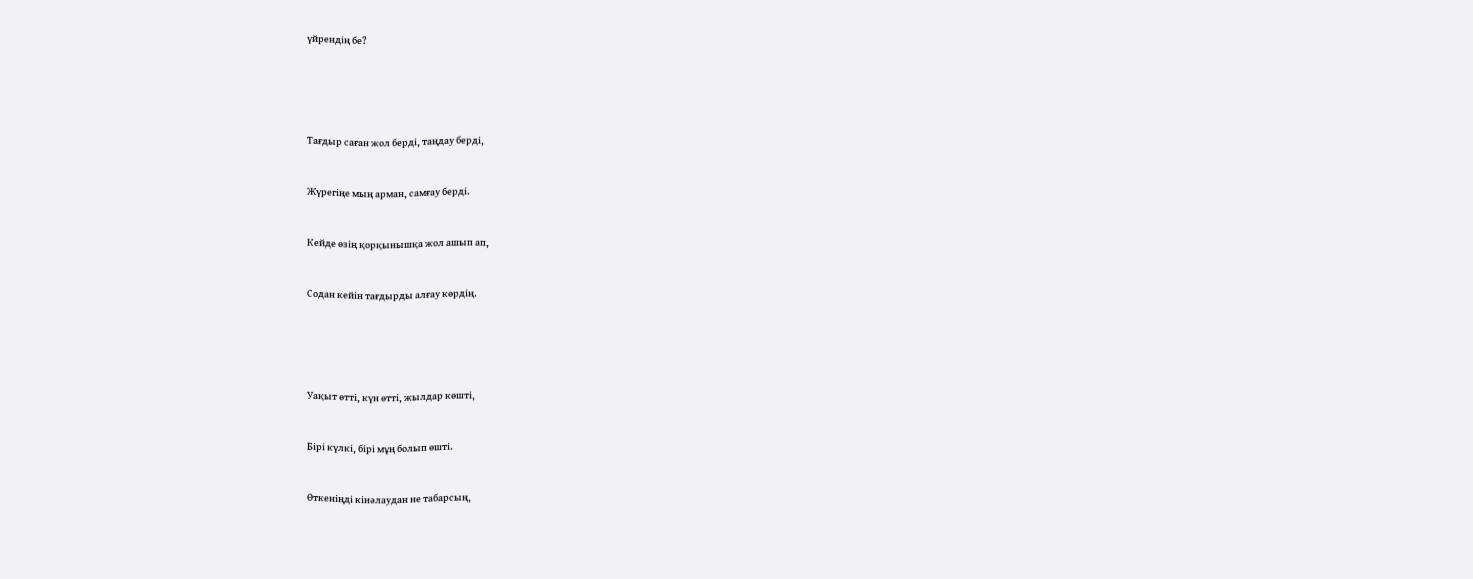үйрендің бе?





Тағдыр саған жол берді, таңдау берді,


Жүрегіңе мың арман, самғау берді.


Кейде өзің қорқынышқа жол ашып ап,


Содан кейін тағдырды алғау көрдің.





Уақыт өтті, күн өтті, жылдар көшті,


Бірі күлкі, бірі мұң болып өшті.


Өткеніңді кінәлаудан не табарсың,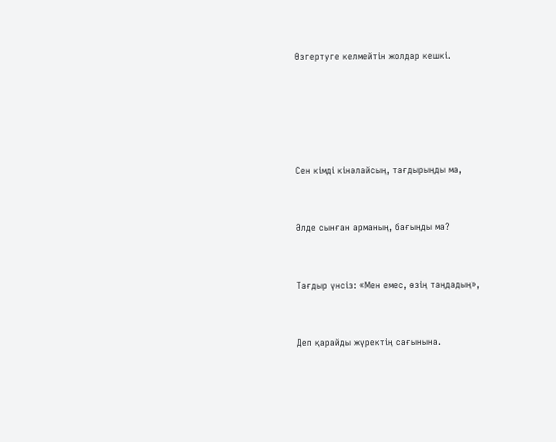Өзгертуге келмейтін жолдар кешкі.





Сен кімді кінәлайсың, тағдырыңды ма,


Әлде сынған арманың, бағыңды ма?


Тағдыр үнсіз: «Мен емес, өзің таңдадың»,


Деп қарайды жүректің сағынына.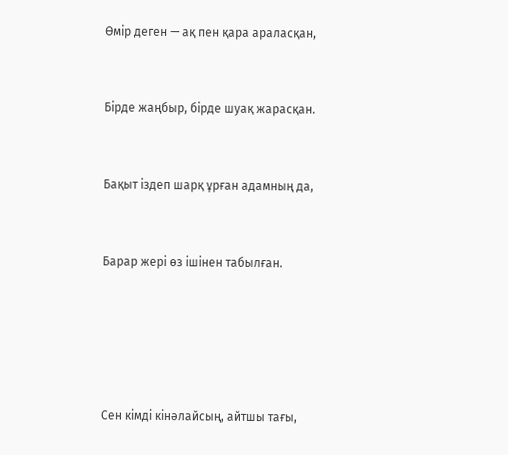Өмір деген — ақ пен қара араласқан,


Бірде жаңбыр, бірде шуақ жарасқан.


Бақыт іздеп шарқ ұрған адамның да,


Барар жері өз ішінен табылған.





Сен кімді кінәлайсың, айтшы тағы,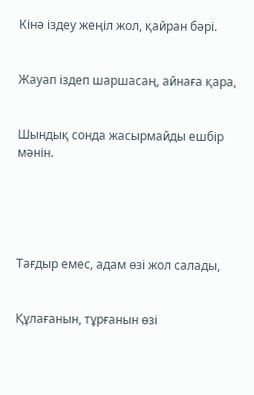Кінә іздеу жеңіл жол, қайран бәрі.


Жауап іздеп шаршасаң, айнаға қара,


Шындық сонда жасырмайды ешбір мәнін.





Тағдыр емес, адам өзі жол салады,


Құлағанын, тұрғанын өзі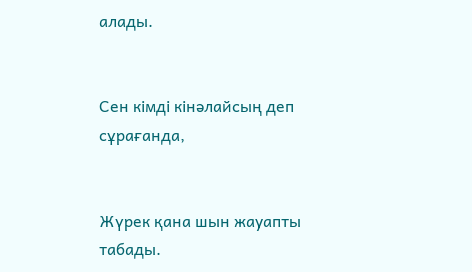алады.


Сен кімді кінәлайсың деп сұрағанда,


Жүрек қана шын жауапты табады.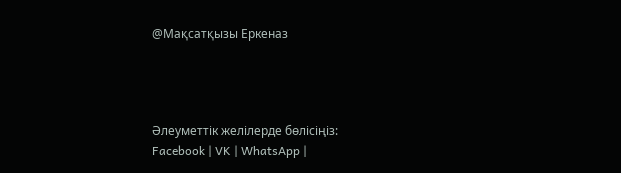@Мақсатқызы Еркеназ




Әлеуметтік желілерде бөлісіңіз:
Facebook | VK | WhatsApp |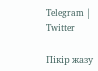Telegram | Twitter

Пікір жазу